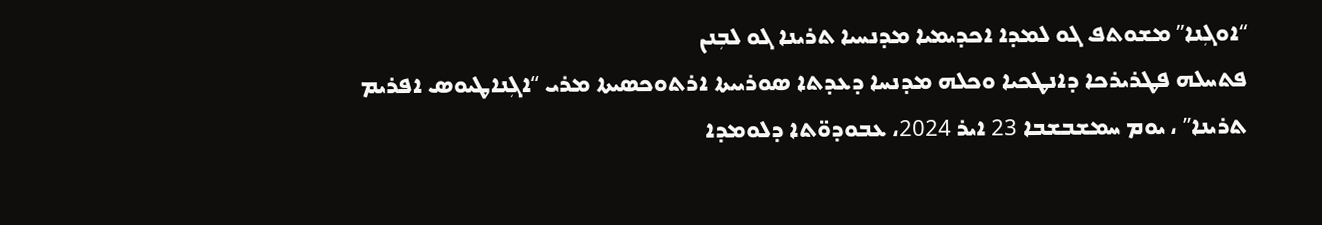“ܐܘܓܼܢܐ” ܡܫܘܬܦ ܓܘ ܠܡܕܐ ܐܟܕܝܡܝܐ ܡܕܢܚܝܐ ܬܪܝܢܐ ܓܘ ܠܒܼܢܢ
ܦܬܚܠܗ ܦܛܪܝܪܟܐ ܕܐܢܛܟܝܐ ܘܟܠܗ ܡܕܢܚܐ ܕܥܕܬܐ ܣܘܪܝܝܬܐ ܐܪܬܘܟܣܝܬܐ ܡܪܝ “ܐܓܼܢܐܛܝܘܣ ܐܦܪܝܡ ܬܪܝܢܐ” ، ܝܘܡ ܚܡܫܒܫܒܐ 23 ܐܝܪ 2024، ܥܒܘܕܘ̈ܬܐ ܕܠܘܡܕܐ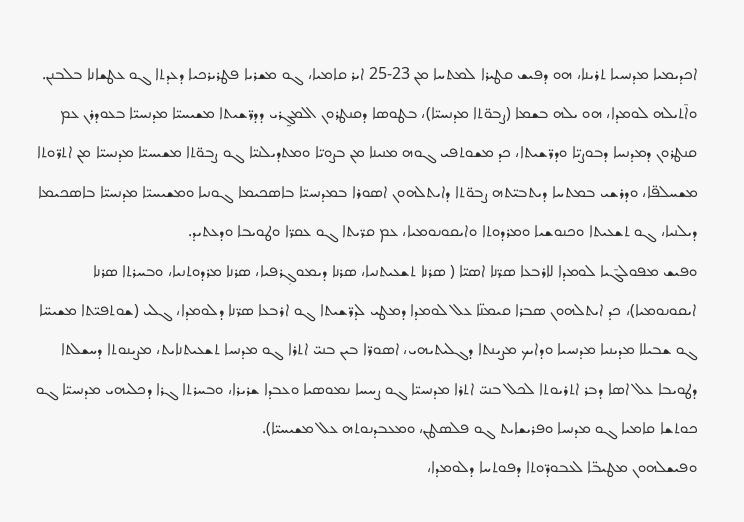ܐܟܕܝܡܝܐ ܡܕܢܚܝܐ ܬܪܝܢܐ، ܗܘ ܕܦܝܫ ܩܛܝܪܐ ܠܡܬܚܐ ܡܢ 23-25 ܐܝܪ ܩܐܡܝܐ، ܓܘ ܡܫܪܝܐ ܦܛܪܝܪܟܝܐ ܕܥܕܬܐ ܓܘ ܥܛܫܐܢܐ ܒܠܒܢܢ.
ܘܐ̄ܬܝܠܗ ܠܘܡܕܐ، ܗܘ ܝܠܗ ܒܫܡܐ (ܨܒܘ̈ܬܐ ܡܕܢܚܝ̈ܐ)، ܒܛܘܣܐ ܕܩܢܛܪܘܢ ܐܠܡܓ̰ܪܝ ܕܕܪ̈ܫܝܬܐ ܡܫܝܚܝ̈ܐ ܡܕܢܚܝ̈ܐ ܒܥܘܕܪܢ ܥܡ ܩܢܛܪܘܢ ܕܡܕܢܚܐ ܕܒܘܨܝ̈ܐ ܘܕܪ̈ܫܝܬܐ، ܟܕ ܡܫܘܬܦܝ ܓܘܗ ܡܢܝܢܐ ܡܢ ܒܨܘܝ̈ܐ ܘܡܬܕܝܠܢܝ̈ܐ ܓܘ ܨܒܘ̈ܬܐ ܡܫܝܚܝ̈ܐ ܡܕܢܚܝ̈ܐ ܡܢ ܐܬܪ̈ܘܬܐ ܡܫܚܠܦ̈ܐ، ܘܕܪܫܝ ܒܡܬܚܐ ܕܝܬܒܝ̈ܬܗ ܨܒܘ̈ܬܐ ܕܐܝܬܠܗܘܢ ܐܣܘܪܐ ܒܡܕܢܚܝ̈ܐ ܒܐܣܟܝܡܐ ܓܘܢܝܐ ܘܡܫܝܚܝ̈ܐ ܡܕܢܚܝ̈ܐ ܒܐܣܟܝܡܐ ܕܝܠܢܝܐ، ܓܘ ܬܫܥܝܬܐ ܘܟܢܘܫܝܐ ܘܡܪܕܘܬܐ ܘܐܝܩܘܢܘܡܝܐ، ܥܡ ܩܪ̈ܝܬܐ ܓܘ ܥܩܪ̈ܐ ܘܛܘܝܒܐ ܘܕܥܬܝܕ.
ܘܦܝܫ ܡܦܘܠܓ̄ܝܐ ܠܘܡܕܐ ܠܐܪܒܥܐ ܣܪ̈ܢܐ ܐܣܝ̈ܐ ( ܣܪܢܐ ܬܫܥܝܬܢܝܐ، ܣܪܢܐ ܕܝܡܘܓܼܪܦܝܐ، ܣܪܢܐ ܡܪܕܘܬܢܝܐ، ܘܒܚܪܬܐ ܣܪܢܐ ܐܝܩܘܢܘܡܝܐ)، ܟܕ ܐܝܬܠܗܘܢ ܣܒܪܐ ܩܝܡܢ̈ܐ ܥܠ ܠܘܡܕܐ ܕܡܛܝ ܠܕܪ̈ܫܝܬܐ ܓܘ ܐܪܒܥܐ ܣܪ̈ܢܐ ܕܠܘܡܕܐ، ܓܠܝ (ܫܘܬܦܝ̈ܬܐ ܡܫܝܚ̈ܐ ܓܘ ܫܒܝܠܐ ܡܕܝܢܝܐ ܡܕܢܚܝܐ ܘܕܐܝܟ ܡܨܝܢܬܐ ܕܓܠܝܬܝܗܝ، ܐܣܘܪ̈ܐ ܒܝܢ ܒܢܝ̈ ܐܬܪܐ ܓܘ ܡܕܢܚܐ ܬܫܥܝܬܢܐܝܬ، ܡܨܝܢܘܬܐ ܕܚܫܠܬܐ ܕܛܘܝܒܐ ܥܠ ܐܣܐ ܕܒܪ ܐܬܪܝܘܬܐ ܠܟܠ ܒܢܝ̈ ܐܬܪܐ ܡܕܢܚܝ̈ܐ ܓܘ ܨܚܚܐ ܢܡܘܣܝܐ ܘܥܒܕܐ ܫܪܝܪܐ، ܘܒܚܪܬܐ ܓܪܐ ܕܟܠܝܗܝ ܡܕܢܚܝ̈ܐ ܓܘ ܟܘܬܫܐ ܩܐܡܝܐ ܓܘ ܡܕܢܚܐ ܘܦܪܝܫܐܝܬ ܓܘ ܦܠܣܛܢ، ܘܡܥܒܕܢܘܬܗ ܥܠ ܡܫܝܚܝ̈ܐ).
ܘܦܝܫܠܗܘܢ ܡܛܝܒ̈ܐ ܠܥܒܘܕ̈ܘܬܐ ܕܦܘܬܚܐ ܕܠܘܡܕܐ،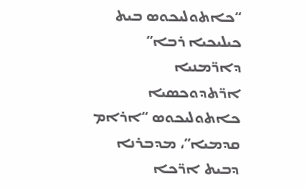“ܟܐܬܘܠܝܟܘܣ ܒܝܬ ܟܝܠܝܟܝܐ ܪܒܐ” ܕܐܪ̈ܡܢܝܐ ܐܪ̈ܬܕܘܟܣܝܐ ܟܐܬܘܠܝܟܘܣ “ܐܪܐܡ ܩܕܡܝܐ”، ܡܕܒܪܢܐ ܕܒܝܬ ܐܪ̈ܟܐ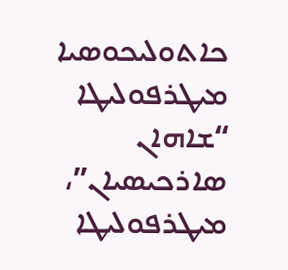ܟܐܬܘܠܝܟܘܣܝܐ ܡܝܛܪܦܘܠܝܛܐ “ܫܐܗܐܢ ܣܐܪܟܝܣܝܐܢ”، ܡܝܛܪܦܘܠܝܛܐ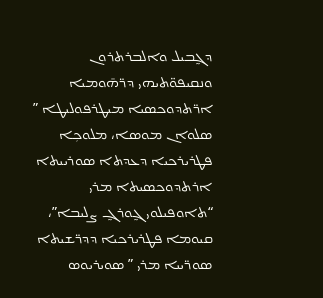ܕܓ̰ܒܝܠ ܘܐܠܒܪܬܪܘܢ ܘܢܩܝܦܘ̈ܬܝܗܝ ܕܪ̈ܗ̄ܘܡܝܐ ܐܪ̈ܬܕܘܟܣܝܐ ܡܝܛܪܦܘܠܝܛܐ ” ܣܠܘܐܢ ܡܘܣܐ، ܡܠܘܟܼܐ ܦܛܪܝܪܟܝܐ ܕܥܕܬܐ ܣܘܪܝܝܬܐ ܐܪܬܕܘܟܣܝܬܐ ܡܪܝ “ܬܐܘܦܝܠܘܝ ܓ̰ܘܪܓ̰ ܨܠܝܒܐ”، ܩܝܘܡܐ ܦܛܪܝܪܟܝܐ ܕܕܪ̈ܫܝܬܐ ܣܘܪ̈ܝܝܐ ܡܪܝ ” ܣܘܝܪܝܘܣ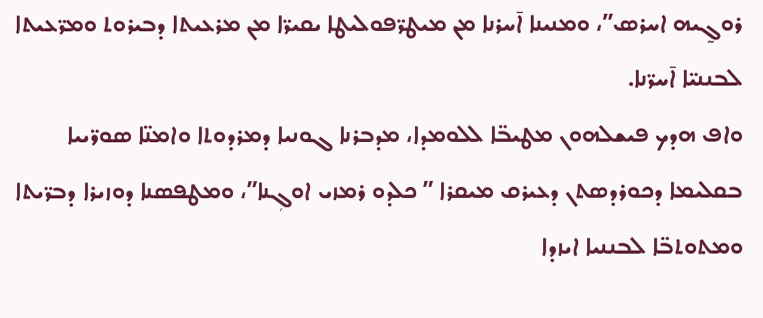ܪܘܓ̰ܝܗ ܐܚܪܣ”، ܘܡܢܝܢܐ ܐ̄ܚܪܢܐ ܡܢ ܡܝܛܪ̈ܦܘܠܝܛܐ ܝܩܝܪ̈ܐ ܡܢ ܡܪܥܝܬܐ ܕܒܝܪܘܬ ܘܡܪ̈ܥܝܬܐ ܠܒܢܢܝ̈ܐ ܐ̄ܚܪ̈ܢܐ.
ܘܐܦ ܗܕܟ ܦܝܫܠܗܘܢ ܡܛܝܒ̈ܐ ܠܠܘܡܕܐ، ܡܕܒܪܢܐ ܓܘܢܝܐ ܕܡܪܕܘܬܐ ܘܐܡܢ̈ܐ ܣܘܪ̈ܝܝܐ ܒܩܠܝܡܐ ܕܟܘܪܕܣܬܢ ܕܥܝܪܩ ܡܝܩܪܐ ” ܟܠܕܘ ܪܡܙܝ ܐܘܓܼܢܐ”، ܘܡܛܦܣܢܐ ܕܘܙܝܪܐ ܕܒܪ̈ܝܬܐ ܘܡܬܘܬܒ̈ܐ ܠܒܢܢܝܐ ܐܝܙܕܐ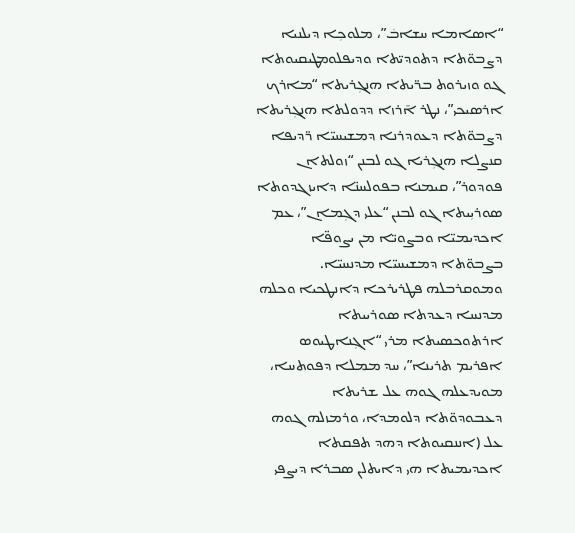“ܐܣܐܡܐ ܚܫܐܒܿ”، ܡܠܘܟܼܐ ܕܝܠܢܝܐ ܕܨܒܘ̈ܬܐ ܕܬܘܕܝ̈ܬܐ ܘܕܝܦܠܘܡܛܝܩܝܘܬܐ ܓܘ ܘܙܝܪܘܬ ܒܪ̈ܝܬܐ ܗܢܓܼܪܝܬܐ “ܡܐܪܟ ܐܪܣܝܟܝ”، ܢܛܪ ܐ̄ܪܙܐ ܕܕܘܠܬܐ ܗܢܓܼܪܝܬܐ ܕܨܒܘ̈ܬܐ ܕܥܘܕܪܢܐ ܕܡܫܝܚܝ̈ܐ ܪ̈ܕܝܦܐ ܩܢܨܠܐ ܗܢܓܼܪܝܐ ܓܘ ܠܒܢܢ “ܙܘܠܬܐܢ ܦܘܕܘܪ”، ܩܝܡܢܐ ܒܦܘܠܚܢ̈ܐ ܕܐܝܙܓܕܘܬܐ ܣܘܪܝܼܝܬܐ ܓܘ ܠܒܢܢ “ܥܠܝ ܕܓܼܡܐܢ”، ܥܡ ܐܟܕܝܡܝ̈ܐ ܘܒܨܘܝ̈ܐ ܡܢ ܝܨܘܦ̈ܐ ܒܨܒܘ̈ܬܐ ܕܡܫܝܚܝ̈ܐ ܡܕܢܚܝ̈ܐ.
ܘܡܘܩܪܒܠܗ ܦܛܪܝܪܟܐ ܕܐܢܛܟܝܐ ܘܟܠܗ ܡܕܢܚܐ ܕܥܕܬܐ ܣܘܪܝܝܬܐ ܐܪܬܘܟܣܝܬܐ ܡܪܝ “ܐܓܼܢܐܛܝܘܣ ܐܦܪܝܡ ܬܪܝܢܐ”، ܚܕ ܡܡܠܐ ܕܦܘܬܚܐ، ܡܘܝܕܥܠܗ ܓܘܗ ܥܠ ܫܪܝܬܐ ܕܥܒܘܕܘ̈ܬܐ ܕܠܘܡܕܐ، ܘܪܡܙܠܗ ܓܘܗ ܥܠ (ܐܢܢܩܝܘܬܐ ܕܗܕ ܬܦܩܬܐ ܐܟܕܝܡܝܬܐ ܗܝ ܕܐܝܬܠܢ ܣܒܪܐ ܕܝܨܦܝ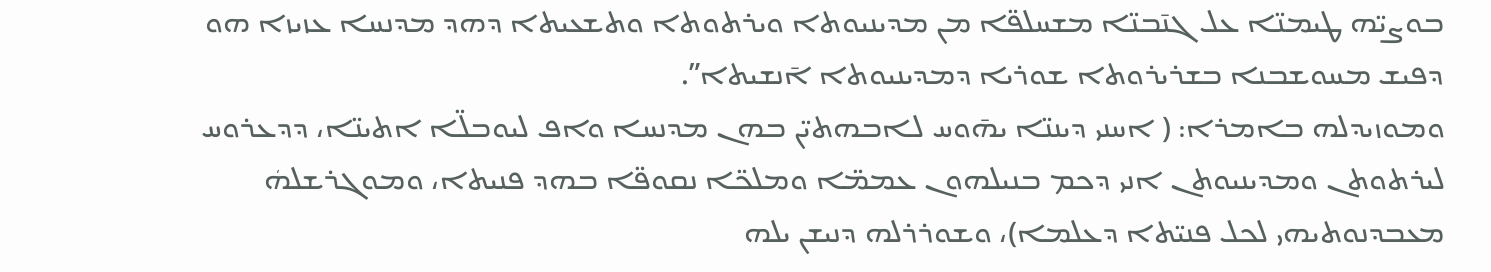ܒܘܨܝ̈ܗ ܛܝܡܢ̈ܐ ܥܠ ܓܢ̄ܒܢ̈ܐ ܡܫܚܠܦ̈ܐ ܡܢ ܡܕܝܢܝܘܬܐ ܘܝܪܬܘܬܐ ܘܬܫܥܝܬܐ ܕܗܕ ܡܕܢܚܐ ܥܙܝܙܐ ܗܘ ܕܦܝܫ ܡܚܘܫܒܢܐ ܒܫܪܝܪܘܬܐ ܫܘܪܝܐ ܕܡܕܝܢܝܘܬܐ ܐ̄ܢܫܝܬܐ”.
ܘܡܘܙܝܕܠܗ ܒܐܡܪܐ: ( ܐܚܢܝ ܕܝܢܢ̈ܐ ܝܗ̄ܘܚ ܠܐܒܗܬܝ̈ܢ ܒܗܢ ܡܕܢܚܐ ܘܐܦ ܠܝܘܒܠ̈ܐ ܐܬܝܢ̈ܐ، ܕܕܥܪܘܚ ܠܝܪܬܘܬܢ ܘܡܕܝܢܝܘܬܢ ܐܢܝ ܕܟܡ ܒܢܝܠܗܘܢ ܥܡܡ̈ܐ ܘܡܠܟ̈ܐ ܢܩܘܦ̈ܐ ܒܗܕ ܦܢܝܬܐ، ܘܡܘܓܪܫܠܗܿ ܡܥܒܕܢܘܬܝܗܝ ܠܟܠ ܦܢܝ̈ܬܐ ܕܥܠܡܐ)، ܘܫܘܪܪܠܗ ܕܢܝܫܢ ܝܠܗ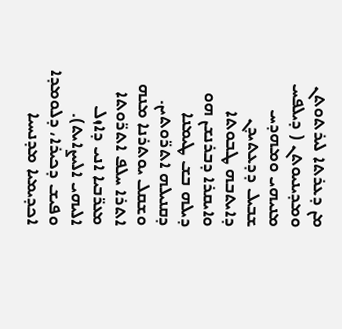ܡܢ ܕܥܪܬܐ ܠܝܪܬܘܬܢ ܘܡܕܝܢܝܘܬܢ ( ܕܝܠܦܚ ܡܢܝܗܝ ܘܡܗܕܚ ܫܒܝܠ ܕܕܥܬܝܕܢ ܕܐܝܬܒܗ ܛܒܘܬܐ ܘܐܝܩܪܐ ܕܒܪܢܫܢ ܗܘ ܕܝܠܗ ܒܫ ܛܝܡܢܐ ܕܩܢܝܠܗ ܐܬܪ̈ܘܬܝܢ. ܘܫܩܠ ܝܘܬܪܢܐ ܡܢܗ ܐܬܪܐ ܚܠܦ ܐܬܪ̈ܘܬܐ ܡܥܪ̈ܒܝܐ ܐܢܝ ܕܐܙܠ ܐܠܝܗܝ ܐܠܝܨܐܝܬ).
ܘܦܝܫ ܕܟܝܪܐ، ܕܠܘܡܕܐ ܐܟܕܝܡܝܐ ܡܕܢܚܝܐ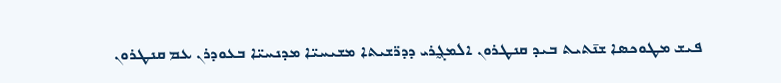ܦܝܫ ܡܛܘܟܣܐ ܫܢ̄ܬܝܬ ܒܝܕ ܩܢܛܪܘܢ ܐܠܡܓ̰ܪܝ ܕܕܪ̈ܫܝܬܐ ܡܫܝܚܝ̈ܐ ܡܕܢܚܝ̈ܐ ܒܥܘܕܪܢ ܥܡ ܩܢܛܪܘܢ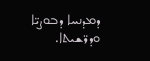ܕܡܕܢܚܐ ܕܒܘܨܝ̈ܐ ܘܕܪ̈ܫܝܬܐ.